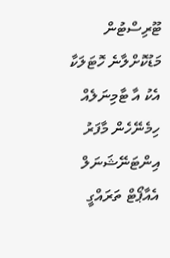ޓޫރިސްޓުން މަޑުކޮށްލާނެ ހޮޓަލަކާ އެކު އާ ޓާމިނަލެއް ހިމެނޭހެން މާފަރު އިންޓަނޭޝަނަލް އެއާޕޯޓް ތަރައްގީ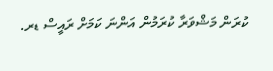ކުރަން މަޝްވަރާ ކުރަމުން އަންނަ ކަމަށް ރައީސް ޑރ.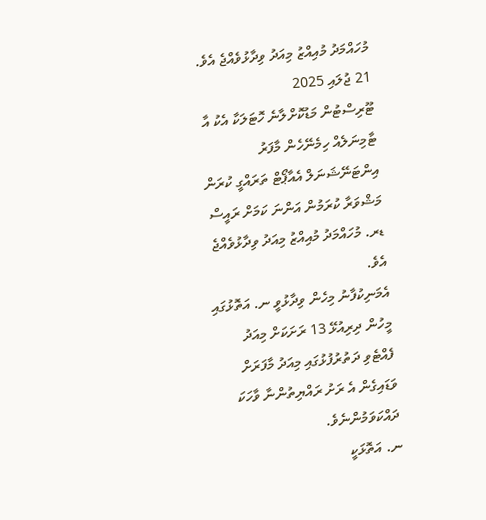މުހައްމަދު މުއިއްޒު މިއަދު ވިދާޅުވެއްޖެ އެވެ.
21 ޖުލައި 2025
ޓޫރިސްޓުން މަޑުކޮށްލާނެ ހޮޓަލަކާ އެކު އާ ޓާމިނަލެއް ހިމެނޭހެން މާފަރު އިންޓަނޭޝަނަލް އެއާޕޯޓް ތަރައްގީ ކުރަން މަޝްވަރާ ކުރަމުން އަންނަ ކަމަށް ރައީސް ޑރ. މުހައްމަދު މުއިއްޒު މިއަދު ވިދާޅުވެއްޖެ އެވެ.
އެމަނިކުފާނު މިހެން ވިދާޅުވީ ނ. އަތޮޅުގައި މީހުން ދިރިއުޅޭ 13 ރަށަކަށް މިއަދު ފެއްޓެވި ދަތުރުފުޅުގައި މިއަދު މާފަރަށް ވަޑައިގެން އެ ރަށު ރައްޔިތުންނާ ވާހަކަ ދައްކަވަމުންނެވެ.
ނ. އަތޮޅަކީ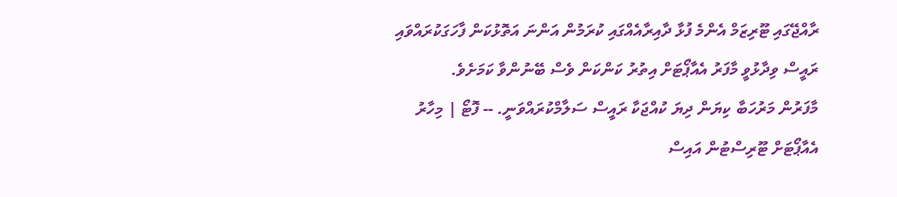ރާއްޖޭގައި ޓޫރިޒަމް އެންމެ ފުޅާ ދާއިރާއެއްގައި ކުރަމުން އަންނަ އަތޮޅުކަން ފާހަގަކުރައްވައި ރައީސް ވިދާޅުވީ މާފަރު އެއާޕޯޓަށް އިތުރު ކަންކަން ވެސް ބޭނުންވާ ކަމަށެވެ.
މާފަރުން މަރުހަބާ ކިޔަން ދިޔަ ކުއްޖަކާ ރައީސް ސަލާމްކުރައްވަނީ. -- ފޮޓޯ | މިހާރު
އެއާޕޯޓަށް ޓޫރިސްޓުން އައިސް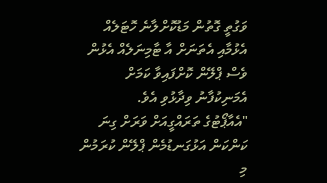ވަގުތީ ގޮތުން މަޑުކޮށްލާނެ ހޮޓަލެއް އެޅުމާއި އެތަނަށް އާ ޓާމިނަލެއް އެޅުން ވެސް ޕްލޭން ކޮށްފައިވާ ކަމަށް އެމަނިކުފާނު ވިދާޅުވި އެވެ.
"އެއާޕޯޓުގެ ތަރައްގީއަށް ވަރަށް ގިނަ ކަންކަން އަޅުގަނޑުމެން ޕްލޭން ކުރަމުން މި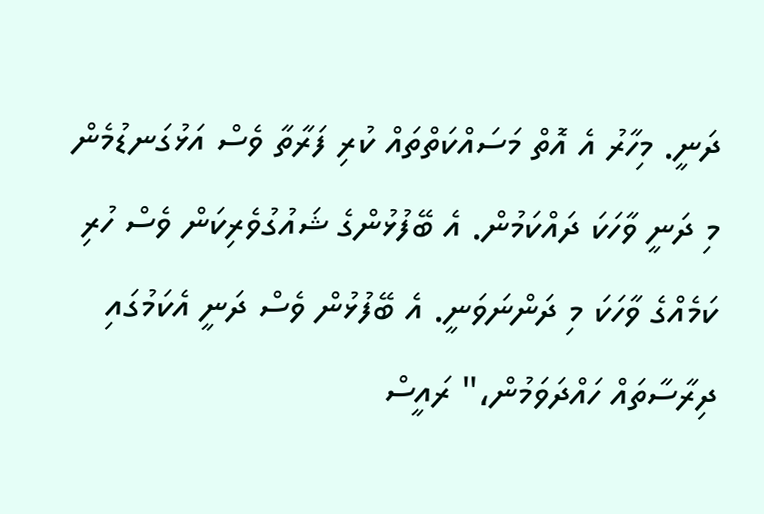ދަނީ. މިހާރު އެ އޮތް މަސައްކަތްތައް ކުރި ފަރާތާ ވެސް އަޅުގަނޑުމެން މި ދަނީ ވާހަކަ ދައްކަމުން. އެ ބޭފުޅުންގެ ޝައުގުވެރިކަން ވެސް ހުރި ކަމެއްގެ ވާހަކަ މި ދަންނަވަނީ. އެ ބޭފުޅުން ވެސް ދަނީ އެކަމުގައި ދިރާސާތައް ހައްދަވަމުން،" ރައީސް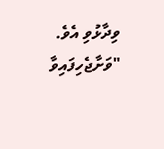ވިދާޅުވި އެވެ.
"ވަށާޖެހިފައިވާ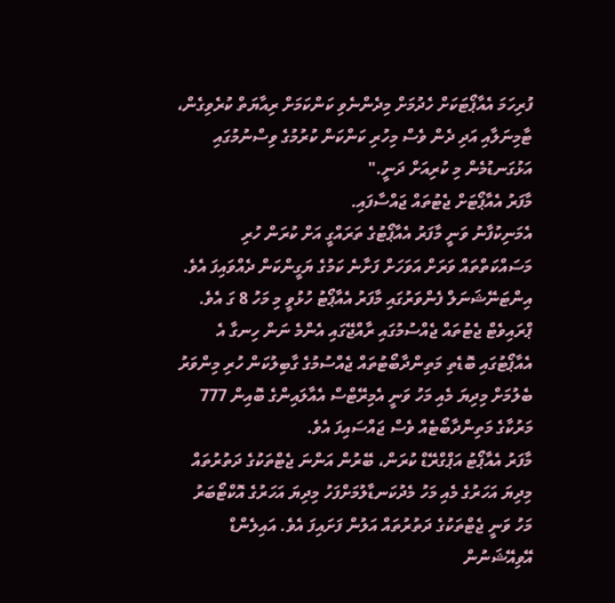ފުރިހަމަ އެއާޕޯޓަކަށް ހެދުމަށް މިދެންނެވި ކަންކަމަށް ރިއާޔަތް ކުރެވިގެން، ޓާމިނަލާއި އަދި ދެން ވެސް މިހުރި ކަންކަން ކުރުމުގެ ވިސްނުމުގައި އަޅުގަނޑުމެން މި ކުރިއަށް ދަނީ."
މާފަރު އެއާޕޯޓަށް ޖެޓުތައް ޖައްސާފައި.
އެމަނިކުފާނު ވަނީ މާފަރު އެއާޕޯޓުގެ ތަރައްގީ އަށް ކުރަން ހުރި މަސައްކަތްތައް ވަރަށް އަވަހަށް ފަށާނެ ކަމުގެ ޔަގީންކަން ދެއްވައިފަ އެވެ.
އިންޓަނޭޝަނަލް ފެންވަރުގައި މާފަރު އެއާޕޯޓު ހުޅުވީ މި މަހު 8 ގަ އެވެ.
ޕްރައިވެޓް ޖެޓުތައް ޖެއްސުމުގައި ރާއްޖޭގައި އެންމެ ނަން ހިނގާ އެ އެއާޕޯޓުގައި ބޮޑެތި މަތިންދާބޯޓުތައް ޖެއްސުމުގެ ގާބިލުކަން ހުރި މިންވަރު ބެލުމަށް މިދިޔަ މެއި މަހު ވަނީ އެމިރޭޓްސް އެއާލައިންގެ ބޮއިން 777 މަރުކާގެ މަތިންދާބޯޓެއް ވެސް ޖައްސައިފަ އެވެ.
މާފަރު އެއާޕޯޓު އަޕްގްރޭޑް ކުރަން، ބޭރުން އަންނަ ޖެޓްތަކުގެ ދަތުރުތައް މިދިޔަ އަހަރުގެ މެއި މަހު މެދުކަނޑާލުމަށްފަހު މިދިޔަ އަހަރުގެ އޮކްޓޯބަރު މަހު ވަނީ ޖެޓްތަކުގެ ދަތުރުތައް އަލުން ފަށައިފަ އެވެ. އައިލެންޑް އޭވިއޭޝަނުން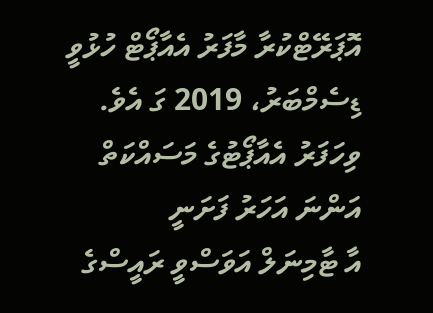އޮޕަރޭޓްކުރާ މާފަރު އެއާޕޯޓް ހުޅުވީ ޑިސެމްބަރު، 2019 ގަ އެވެ.
ވިހަފަރު އެއާޕޯޓުގެ މަސައްކަތް އަންނަ އަހަރު ފަށަނީ
އާ ޓާމިނަލް އަވަސްވީ ރައީސްގެ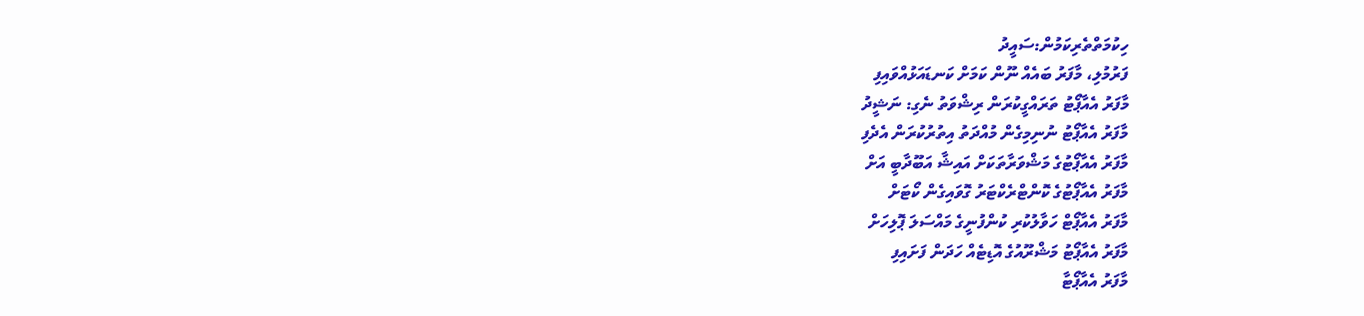ހިކުމަތްތެރިކަމުން:ސައީދު
ފަރުމުލި، މާފަރު ބައެއް ނޫން ކަމަށް ކަނޑައަޅުއްވައިފި
މާފަރު އެއާޕޯޓު ތަރައްގީކުރަން ރިޝްވަތު ނެގި: ނަޝީދު
މާފަރު އެއާޕޯޓު ނުނިމިގެން މުއްދަތު އިތުރުކުރަން އެދެފި
މާފަރު އެއާޕޯޓުގެ މަޝްވަރާތަކަށް އައިޝާ އަބޫދާބީ އަށް
މާފަރު އެއާޕޯޓުގެ ކޮންޓްރެކްޓަރު ގޮވައިގެން ކޯޓަށް
މާފަރު އެއާޕޯޓް ހަވާލުކުރި ކުންފުނީގެ މައްސަލަ ޕޮލިހަށް
މާފަރު އެއާޕޯޓު މަޝްރޫއުގެ އޮޑިޓެއް ހަދަން ފަށައިފި
މާފަރު އެއާޕޯޓާ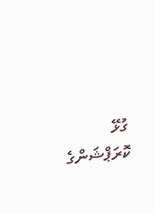ގުޅޭ ކޮރަޕްޝަންގެ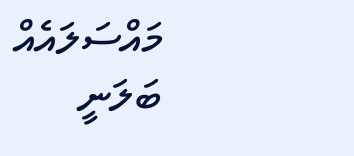މައްސަލައެއް ބަލަނީ